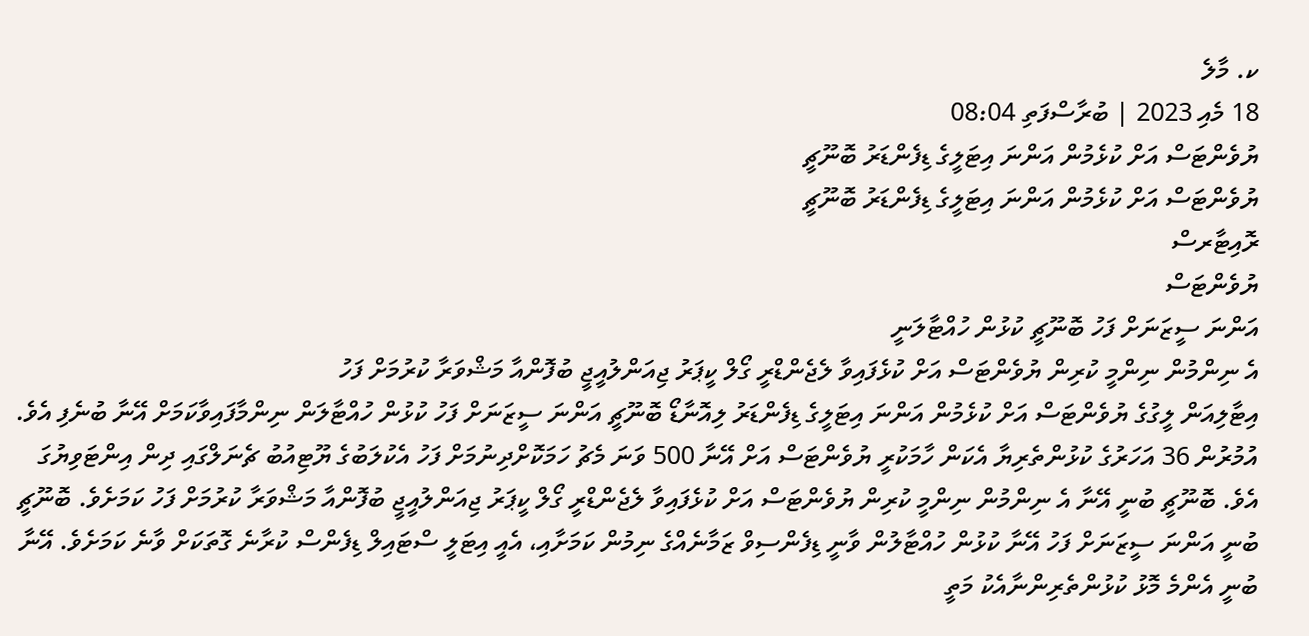ކ. މާލެ
18 މެއި 2023 | ބުރާސްފަތި 08:04
ޔުވެންޓަސް އަށް ކުޅެމުން އަންނަ އިޓަލީގެ ޑިފެންޑަރު ބޮނޫޗީ
ޔުވެންޓަސް އަށް ކުޅެމުން އަންނަ އިޓަލީގެ ޑިފެންޑަރު ބޮނޫޗީ
ރޮއިޓާރސް
ޔުވެންޓަސް
އަންނަ ސީޒަނަށް ފަހު ބޮނޫޗީ ކުޅުން ހުއްޓާލަނީ
އެ ނިންމުން ނިންމީ ކުރިން ޔުވެންޓަސް އަށް ކުޅެފައިވާ ލެޖެންޑްރީ ގޯލް ކީޕަރު ޖިއަންލުއީޖީ ބުފޮންއާ މަޝްވަރާ ކުރުމަށް ފަހު
އިޓާލިއަން ލީގުގެ ޔުވެންޓަސް އަށް ކުޅެމުން އަންނަ އިޓަލީގެ ޑިފެންޑަރު ލިއޮނާޑޯ ބޮނޫޗީ އަންނަ ސީޒަނަށް ފަހު ކުޅުން ހުއްޓާލަން ނިންމާފައިވާކަމަށް އޭނާ ބުނެފި އެވެ.
އުމުރުން 36 އަހަރުގެ ކުޅުންތެރިޔާ އެކަން ހާމަކުރީ ޔުވެންޓަސް އަށް އޭނާ 500 ވަނަ މެޗު ހަމަކޮށްދިނުމަށް ފަހު އެކުލަބުގެ ޔޫޓިއުބު ޗެނަލްގައި ދިން އިންޓަވިޔުގަ އެވެ. ބޮނޫޗީ ބުނީ އޭނާ އެ ނިންމުން ނިންމީ ކުރިން ޔުވެންޓަސް އަށް ކުޅެފައިވާ ލެޖެންޑްރީ ގޯލް ކީޕަރު ޖިއަންލުއީޖީ ބުފޮންއާ މަޝްވަރާ ކުރުމަށް ފަހު ކަމަށެވެ. ބޮނޫޗީ ބުނީ އަންނަ ސީޒަނަށް ފަހު އޭނާ ކުޅުން ހުއްޓާލުން ވާނީ ޑިފެންސިވް ޒަމާނެއްގެ ނިމުން ކަމަށާއި، އެއީ އިޓަލީ ސްޓައިލް ޑިފެންސް ކުރާނެ ގޮތަކަށް ވާނެ ކަމަށެވެ. އޭނާ ބުނީ އެންމެ މޮޅު ކުޅުންތެރިންނާއެކު މަތީ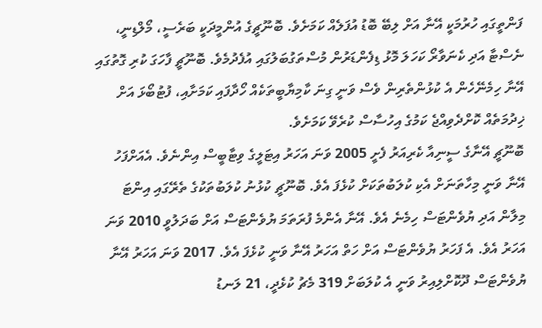ފަންތީގައި ހުރުމަކީ އޭނާ އަށް ލިބޭ ބޮޑު އުފަލެއް ކަމަށެވެ. ބޮނޫޗީގެ އުންމީދަކީ ބަރެސީ، މޯލްޑިނީ، ނެސްޓާ އަދި ކެނަވާރޯ ކަހަލަ މޮޅު ޑިފެންޑަރުން މުސްތަގުބަލުގައި އުފެދުމެވެ. ބޮނޫޗީ ފާހަގަ ކުރި ގޮތުގައި އޭނާ ހިމެނޭހެން އެ ކުޅުންތެރިން ވެސް ވަނީ ގިނަ ކާމިޔާބީތަކެއް ހޯދާފައި ކަމަށާއި، ފުޓުބޯޅަ އަށް ޚިދުމަތެއް ކޮށްދެވިއްޖެ ކަމުގެ އިހުސާސް ކުރެވޭ ކަމަށެވެ.
ބޮނޫޗީ އޭނާގެ ސީނިއާ ކެރިއަރު ފެށީ 2005 ވަނަ އަހަރު އިޓަލީގެ ވިޓާބީސް އިންނެވެ. އެއަށްފަހު އޭނާ ވަނީ މިހާތަނަށް އެކި ކުލަބުތަކަށް ކުޅެފަ އެވެ. ބޮނޫޗީ ކުޅުނު ކުލަބުތަކުގެ ތެރޭގައި އިންޓަ މިލާން އަދި ޔުވެންޓަސް ހިމެނެ އެވެ. އޭނާ އެންމެ ފުރަތަމަ ޔުވެންޓަސް އަށް ބަދަލުވީ 2010 ވަނަ އަހަރު އެވެ. އެ ފަހަރު ޔުވެންޓަސް އަށް ހަތް އަހަރު އޭނާ ވަނީ ކުޅެފަ އެވެ. 2017 ވަނަ އަހަރު އޭނާ ޔުވެންޓަސް ދޫކޮށްލިއިރު ވަނީ އެ ކުލަބަށް 319 މެޗު ކުޅެދީ، 21 ލަނޑު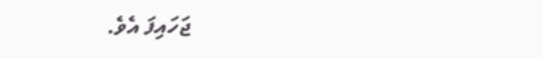ޖަހައިފަ އެވެ.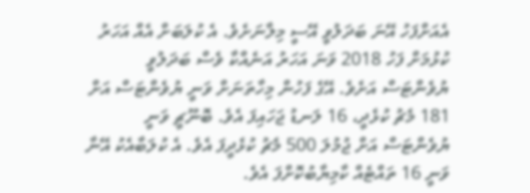އެއަށްފަހު އޭނަ ބަދަލުވީ އޭސީ މިލާނަށެވެ. އެ ކުލަބަށް އެއް އަހަރު ކުޅުމަށް ފަހު 2018 ވަނަ އަހަރު އަނެއްކާ ވެސް ބަދަލުވީ ޔުވެންޓަސް އަށެވެ. އޭގެ ފަހުން މިހާތަނަށް ވަނީ ޔުވެންޓަސް އަށް 181 މެޗު ކުޅެދީ، 16 ލަނޑު ޖަހައިފަ އެވެ. ބޮނޫޗީ ވަނީ ޔުވެންޓަސް އަށް ޖުމުލަ 500 މެޗު ކުޅެދީފަ އެވެ. އެ ކުލަބާއެކު އޭނާ ވަނީ 16 ތައްޓެއް ކާމިޔާބުކޮށްފަ އެވެ.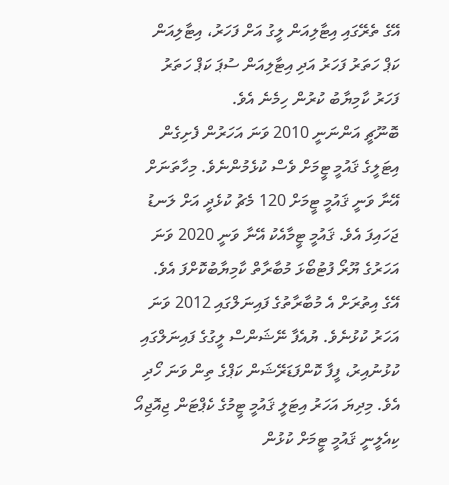އޭގެ ތެރޭގައި އިޓާލިއަން ލީގު އަށް ފަހަރު، އިޓާލިއަން ކަޕް ހަތަރު ފަހަރު އަދި އިޓާލިއަން ސުޕަ ކަޕް ހަތަރު ފަހަރު ކާމިޔާބު ކުރުން ހިމެނެ އެވެ.
ބޮނޫޗީ އަންނަނީ 2010 ވަނަ އަހަރުން ފެށިގެން އިޓަލީގެ ޤައުމީ ޓީމަށް ވެސް ކުޅެމުންނެވެ. މިހާތަނަށް އޭނާ ވަނީ ޤައުމީ ޓީމަށް 120 މެޗު ކުޅެދީ އަށް ލަނޑު ޖަހައިފަ އެވެ. ޤައުމީ ޓީމާއެކު އޭނާ ވަނީ 2020 ވަނަ އަހަރުގެ ޔޫރޯ ފުޓުބޯޅަ މުބާރާތް ކާމިޔާބުކޮށްފަ އެވެ. އޭގެ އިތުރަށް އެ މުބާރާތުގެ ފައިނަލްގައި 2012 ވަނަ އަހަރު ކުޅުނެވެ. ޔުއެފާ ނޭޝަންސް ލީގުގެ ފައިނަލްގައި ކުޅުނުއިރު، ފީފާ ކޮންފަޑަރޭޝަން ކަޕްގެ ތިން ވަނަ ހޯދި އެވެ. މިދިޔަ އަހަރު އިޓަލީ ޤައުމީ ޓީމުގެ ކެޕްޓަން ޖިއޮޖިއޯ ކިއެލީނީ ޤައުމީ ޓީމަށް ކުޅުން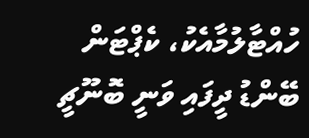ހުއްޓާލުމާއެކު، ކެޕްޓަން ބޭންޑު ދީފައި ވަނީ ބޮނޫޗީ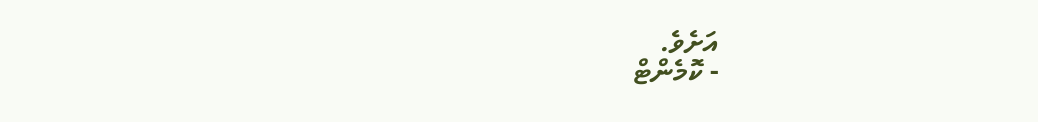އަށެވެ.
- ކޮމެންޓް